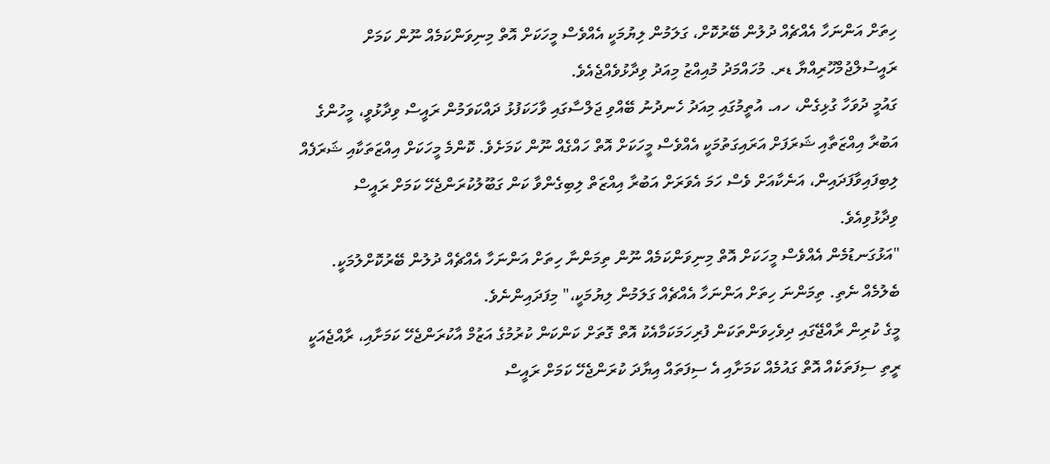ހިތަށް އަންނަހާ އެއްޗެއް ދުލުން ބޭރުކޮށް، ގަލަމުން ލިޔުމަކީ އެއްވެސް މީހަކަށް އޮތް މިނިވަންކަމެއް ނޫން ކަމަށް ރައީސުލްޖުމްހޫރިއްޔާ ޑރ. މުހައްމަދު މުއިއްޒު މިއަދު ވިދާޅުވެއްޖެއެވެ.
ގައުމީ ދުވަހާ ގުޅިގެން، ހއ. އުތީމުގައި މިއަދު ހެނދުނު ބޭއްވި ޖަލްސާގައި ވާހަކަފުޅު ދައްކަވަމުން ރައީސް ވިދާޅުވީ، މީހުންގެ އަބުރާ އިއްޒަތާއި ޝަރަފަށް އަރައިގަތުމަކީ އެއްވެސް މީހަކަށް އޮތް ހައްގެއް ނޫން ކަމަށެވެ. ކޮންމެ މީހަކަށް އިއްޒަތަކާއި ޝަރަފެއް ލިބިފައިވާފަދައިން، އަނެކާއަށް ވެސް ހަމަ އެވަރަށް އަބުރާ އިއްޒަތް ލިބިގެންވާ ކަން ގަބޫލުކުރަންޖެހޭ ކަމަށް ރައީސް ވިދާޅުވިއެވެ.
"އަޅުގަނޑުމެން އެއްވެސް މީހަކަށް އޮތް މިނިވަންކަމެއް ނޫން ތިމަންނާ ހިތަށް އަންނަހާ އެއްޗެއް ދުލުން ބޭރުކޮށްލުމަކީ. ބެލުމެއް ނެތި. ތިމަންނަ ހިތަށް އަންނަހާ އެއްޗެއް ގަލަމުން ލިޔުމަކީ،" މިފަދައިންނެވެ.
މީގެ ކުރިން ރާއްޖޭގައި ދިވެހިވަންތަކަން ފުރިހަމަކަމާއެކު އޮތް ގޮތަށް ކަންކަން ކުރުމުގެ އަޒުމް އާކުރަންޖެހޭ ކަމަށާއި، ރާއްޖެއަކީ ރީތި ސިފަތަކެއް އޮތް ގައުމެއް ކަމަށާއި އެ ސިފަތައް އިޔާދަ ކުރަންޖެހޭ ކަމަށް ރައީސް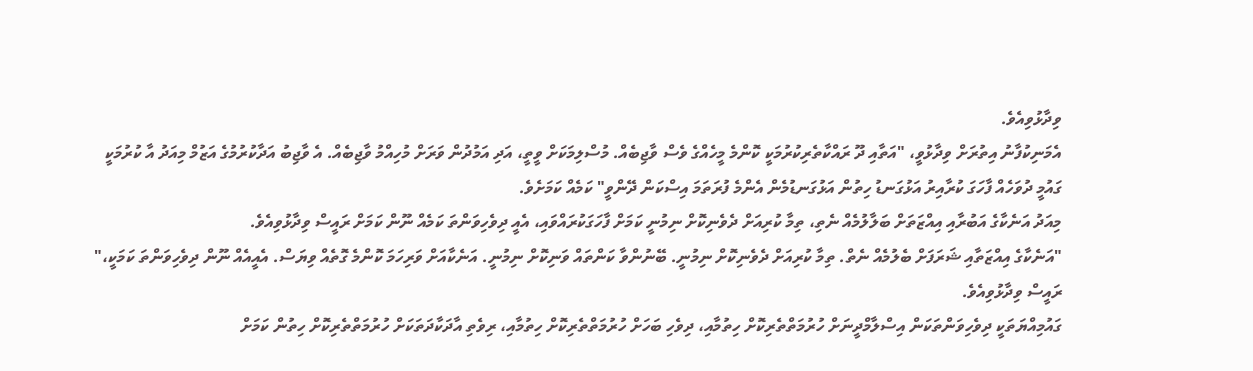ވިދާޅުވިއެވެ.
އެމަނިކުފާނު އިތުރަށް ވިދާޅުވީ، "އަތާއި ދޫ ރައްކާތެރިކުރުމަކީ ކޮންމެ މީހެއްގެ ވެސް ވާޖިބެއް. މުސްލިމަކަށް ވީތީ، އަދި އަމުދުން ވަރަށް މުހިއްމު ވާޖިބެއް. އެ ވާޖިބު އަދާކުރުމުގެ އަޒުމް މިއަދު އާ ކުރުމަކީ ގައުމީ ދުވަހެއް ފާހަގަ ކުރާއިރު އަޅުގަނޑު ހިތުން އަޅުގަނޑުމެން އެންމެ ފުރަތަމަ އިސްކަން ދޭންވީ" ކަމެއް ކަމަށެވެ.
މިއަދު އަނެކާގެ އަބުރާއި އިއްޒަތަށް ބަލާލުމެއް ނެތި، ތިމާ ކުރިއަށް ދެވެނިކޮށް ނިމުނީ ކަމަށް ފާހަގަކުރައްވައި، އެއީ ދިވެހިވަންތަ ކަމެއް ނޫން ކަމަށް ރައީސް ވިދާޅުވިއެވެ.
"އަނެކާގެ އިއްޒަތާއި ޝަރަފަށް ބެލުމެއް ނެތް. ތިމާ ކުރިއަށް ދެވެނިކޮށް ނިމުނީ. ބޭނުންވާ ކަންތައް ވަނިކޮށް ނިމުނީ. އަނެކާއަށް ވަރިހަމަ ކޮންމެ ގޮތެއް ވިޔަސް. އެއީއެއް ނޫން ދިވެހިވަންތަ ކަމަކީ،" ރައީސް ވިދާޅުވިއެވެ.
ގައުމިއްޔަތަކީ ދިވެހިވަންތަކަން އިސްލާމްދީނަށް ހުރުމަތްތެރިކޮށް ހިތުމާއި، ދިވެހި ބަހަށް ހުރުމަތްތެރިކޮށް ހިތުމާއި، ރިވެތި އާދަކާދަތަކަށް ހުރުމަތްތެރިކޮށް ހިތުން ކަމަށް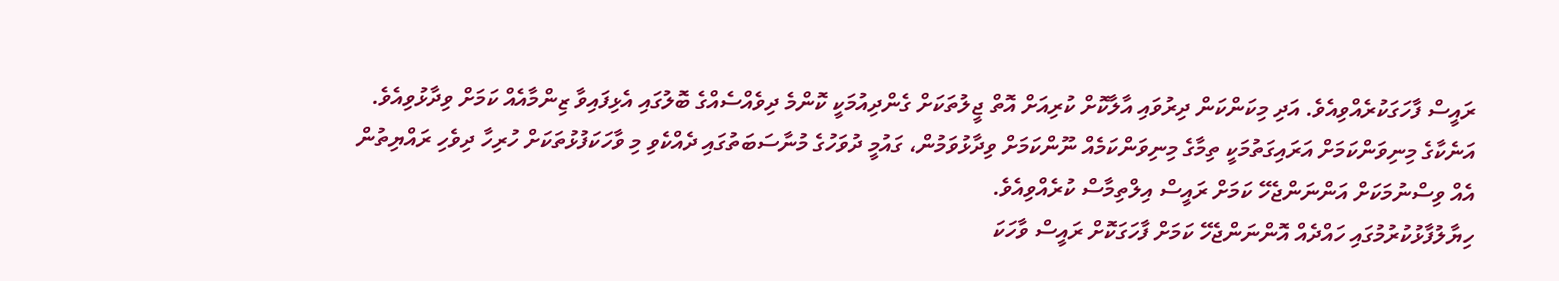ރައީސް ފާހަގަކުރެއްވިއެވެ. އަދި މިކަންކަން ދިރުވައި އާލާކޮށް ކުރިއަށް އޮތް ޖީލުތަކަށް ގެންދިއުމަކީ ކޮންމެ ދިވެއްސެއްގެ ބޮލުގައި އެޅިފައިވާ ޒިންމާއެއް ކަމަށް ވިދާޅުވިއެވެ.
އަނެކާގެ މިނިވަންކަމަށް އަރައިގަތުމަކީ ތިމާގެ މިނިވަންކަމެއް ނޫންކަމަށް ވިދާޅުވަމުން، ގައުމީ ދުވަހުގެ މުނާސަބަތުގައި ދެއްކެވި މި ވާހަކަފުޅުތަކަށް ހުރިހާ ދިވެހި ރައްޔިތުން އެއް ވިސްނުމަކަށް އަންނަންޖެހޭ ކަމަށް ރައީސް އިލްތިމާސް ކުރެއްވިއެވެ.
ހިޔާލުފާޅުކުރުމުގައި ހައްދެއް އޮންނަންޖެހޭ ކަމަށް ފާހަގަކޮށް ރައީސް ވާހަކަ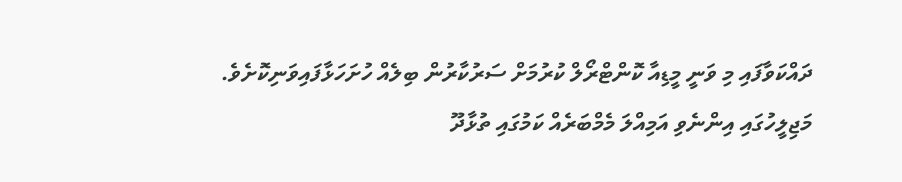ދައްކަވާފައި މި ވަނީ މީޑިއާ ކޮންޓްރޯލް ކުރުމަށް ސަރުކާރުން ބިލެއް ހުށަހަޅާފައިވަނިކޮށެވެ. މަޖިލީހުގައި އިންނެވި އަމިއްލަ މެމްބަރެއް ކަމުގައި ތުޅާދޫ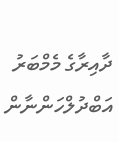ދާއިރާގެ މެމްބަރު އަބްދުލްހަންނާން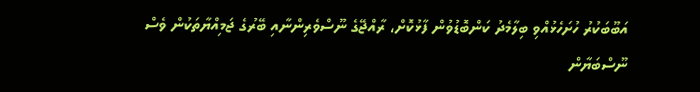އަބޫބަކުރު ހުށަހެޅުއްވި ބިލާމެދު ކަންބޮޑުވުން ފާޅުކޮށް، ރާއްޖޭގެ ނޫސްވެރިންނާއި ބޭރުގެ ޖަމިއްޔާތަކުން ވެސް ނޫސްބަޔާން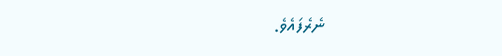ނެރެފައެވެ.